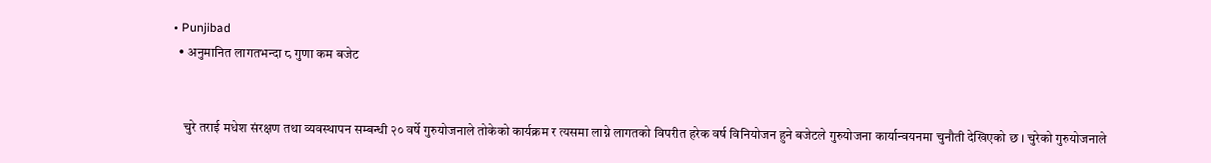• Punjibad
  • अनुमानित लागतभन्दा ८ गुणा कम बजेट


    चुरे तराई मधेश संरक्षण तथा व्यवस्थापन सम्बन्धी २० वर्षे गुरुयोजनाले तोकेको कार्यक्रम र त्यसमा लाग्ने लागतको विपरीत हरेक वर्ष विनियोजन हुने बजेटले गुरुयोजना कार्यान्वयनमा चुनौती देखिएको छ । चुरेको गुरुयोजनाले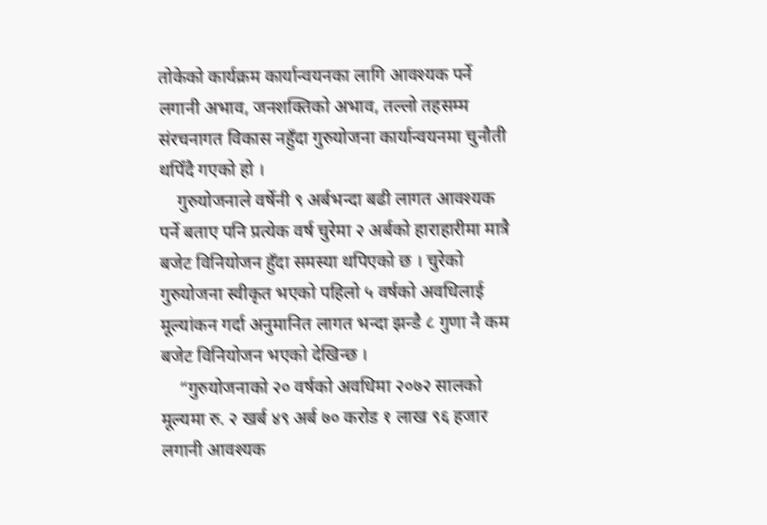तोकेको कार्यक्रम कार्यान्वयनका लागि आवश्यक पर्ने लगानी अभाव, जनशक्तिको अभाव, तल्लो तहसम्म संरचनागत विकास नहुँदा गुरुयोजना कार्यान्वयनमा चुनौती थपिँदै गएको हो ।
    गुरुयोजनाले वर्षेनी ९ अर्बभन्दा बढी लागत आवश्यक पर्ने बताए पनि प्रत्येक वर्ष चुरेमा २ अर्बको हाराहारीमा मात्रै बजेट विनियोजन हुँदा समस्या थपिएको छ । चुरेको गुरुयोजना स्वीकृत भएको पहिलो ५ वर्षको अवधिलाई मूल्यांकन गर्दा अनुमानित लागत भन्दा झन्डै ८ गुणा नै कम बजेट विनियोजन भएको देखिन्छ ।
    “गुरुयोजनाको २० वर्षको अवधिमा २०७२ सालको मूल्यमा रु. २ खर्ब ४९ अर्ब ७० करोड १ लाख ९६ हजार लगानी आवश्यक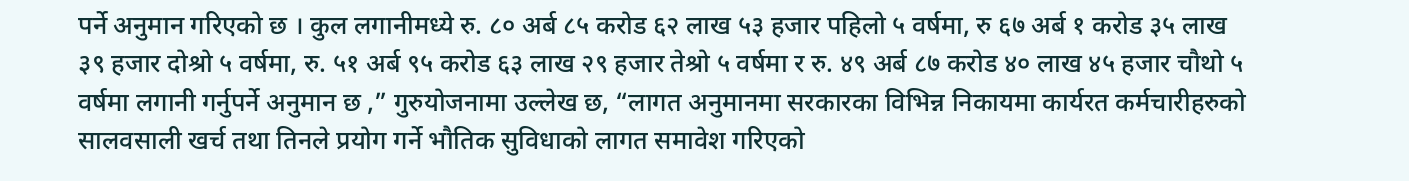पर्ने अनुमान गरिएको छ । कुल लगानीमध्ये रु. ८० अर्ब ८५ करोड ६२ लाख ५३ हजार पहिलो ५ वर्षमा, रु ६७ अर्ब १ करोड ३५ लाख ३९ हजार दोश्रो ५ वर्षमा, रु. ५१ अर्ब ९५ करोड ६३ लाख २९ हजार तेश्रो ५ वर्षमा र रु. ४९ अर्ब ८७ करोड ४० लाख ४५ हजार चौथो ५ वर्षमा लगानी गर्नुपर्ने अनुमान छ ,” गुरुयोजनामा उल्लेख छ, “लागत अनुमानमा सरकारका विभिन्न निकायमा कार्यरत कर्मचारीहरुको सालवसाली खर्च तथा तिनले प्रयोग गर्ने भौतिक सुविधाको लागत समावेश गरिएको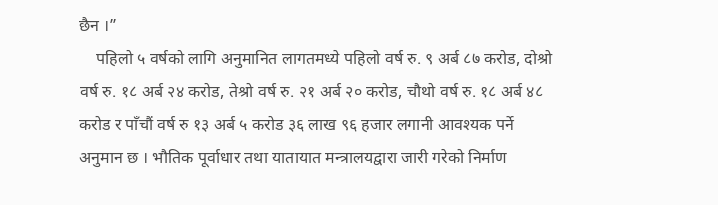छैन ।”
    पहिलो ५ वर्षको लागि अनुमानित लागतमध्ये पहिलो वर्ष रु. ९ अर्ब ८७ करोड, दोश्रो वर्ष रु. १८ अर्ब २४ करोड, तेश्रो वर्ष रु. २१ अर्ब २० करोड, चौथो वर्ष रु. १८ अर्ब ४८ करोड र पाँचौं वर्ष रु १३ अर्ब ५ करोड ३६ लाख ९६ हजार लगानी आवश्यक पर्ने अनुमान छ । भौतिक पूर्वाधार तथा यातायात मन्त्रालयद्वारा जारी गरेको निर्माण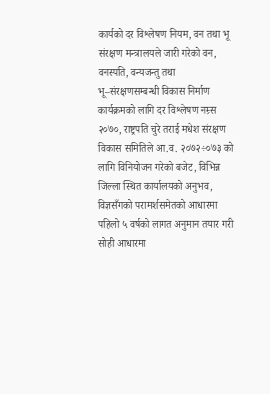कार्यको दर विश्लेषण नियम, वन तथा भू संरक्षण मन्त्रालयले जारी गरेको वन, वनस्पति, वन्यजन्तु तथा भू–संरक्षणसम्बन्धी विकास निर्माण कार्यक्रमको लागि दर विश्लेषण नम्र्स २०७०, राष्ट्रपति चुरे तराई मधेश संरक्षण विकास समितिले आ.व. २०७२÷०७३ को लागि विनियोजन गरेको बजेट, विभिन्न जिल्ला स्थित कार्यालयको अनुभव, विज्ञसँगको परामर्शसमेतको आधारमा पहिलो ५ वर्षको लागत अनुमान तयार गरी सोही आधारमा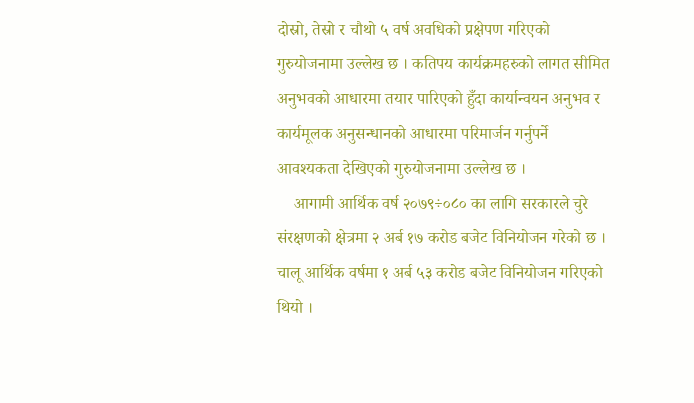दोस्रो, तेस्रो र चौथो ५ वर्ष अवधिको प्रक्षेपण गरिएको गुरुयोजनामा उल्लेख छ । कतिपय कार्यक्रमहरुको लागत सीमित अनुभवको आधारमा तयार पारिएको हुँदा कार्यान्वयन अनुभव र कार्यमूलक अनुसन्धानको आधारमा परिमार्जन गर्नुपर्ने आवश्यकता देखिएको गुरुयोजनामा उल्लेख छ ।
    आगामी आर्थिक वर्ष २०७९÷०८० का लागि सरकारले चुरे संरक्षणको क्षेत्रमा २ अर्ब १७ करोड बजेट विनियोजन गरेको छ । चालू आर्थिक वर्षमा १ अर्ब ५३ करोड बजेट विनियोजन गरिएको थियो ।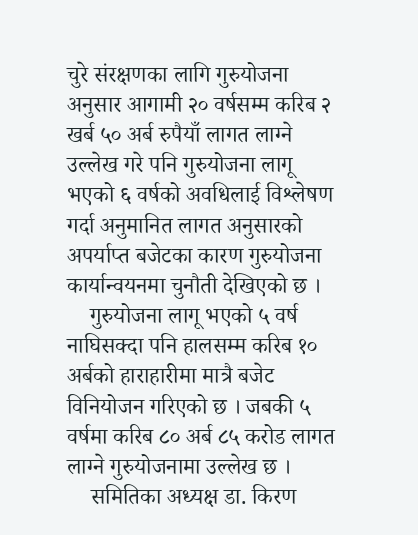चुरे संरक्षणका लागि गुरुयोजना अनुसार आगामी २० वर्षसम्म करिब २ खर्ब ५० अर्ब रुपैयाँ लागत लाग्ने उल्लेख गरे पनि गुरुयोजना लागू भएको ६ वर्षको अवधिलाई विश्लेषण गर्दा अनुमानित लागत अनुसारको अपर्याप्त बजेटका कारण गुरुयोजना कार्यान्वयनमा चुनौती देखिएको छ ।
    गुरुयोजना लागू भएको ५ वर्ष नाघिसक्दा पनि हालसम्म करिब १० अर्बको हाराहारीमा मात्रै बजेट विनियोजन गरिएको छ । जबकी ५ वर्षमा करिब ८० अर्ब ८५ करोड लागत लाग्ने गुरुयोजनामा उल्लेख छ ।
    समितिका अध्यक्ष डा. किरण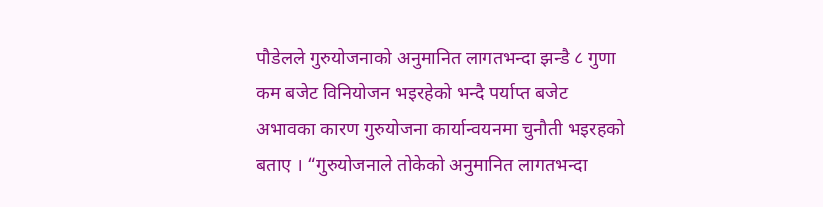पौडेलले गुरुयोजनाको अनुमानित लागतभन्दा झन्डै ८ गुणा कम बजेट विनियोजन भइरहेको भन्दै पर्याप्त बजेट अभावका कारण गुरुयोजना कार्यान्वयनमा चुनौती भइरहको बताए । “गुरुयोजनाले तोकेको अनुमानित लागतभन्दा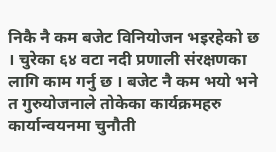निकै नै कम बजेट विनियोजन भइरहेको छ । चुरेका ६४ वटा नदी प्रणाली संरक्षणका लागि काम गर्नु छ । बजेट नै कम भयो भने त गुरुयोजनाले तोकेका कार्यक्रमहरु कार्यान्वयनमा चुनौती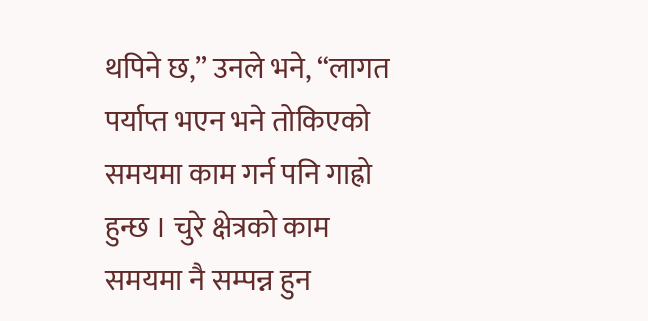थपिने छ,” उनले भने, “लागत पर्याप्त भएन भने तोकिएको समयमा काम गर्न पनि गाह्रो हुन्छ । चुरे क्षेत्रको काम समयमा नै सम्पन्न हुन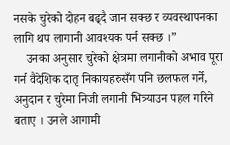नसके चुरेको दोहन बढ्दै जान सक्छ र व्यवस्थापनका लागि थप लागानी आवश्यक पर्न सक्छ ।”
    उनका अनुसार चुरेको क्षेत्रमा लगानीको अभाव पूरा गर्न वैदेशिक दातृ निकायहरुसँग पनि छलफल गर्ने, अनुदान र चुरेमा निजी लगानी भित्र्याउन पहल गरिने बताए । उनले आगामी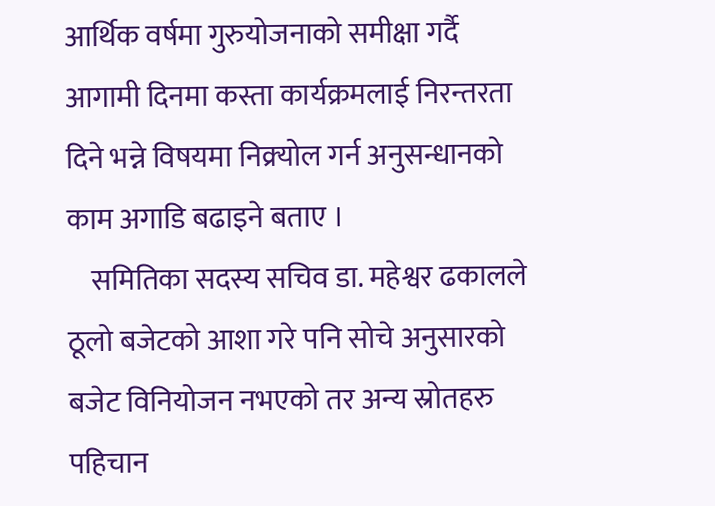आर्थिक वर्षमा गुरुयोजनाको समीक्षा गर्दै आगामी दिनमा कस्ता कार्यक्रमलाई निरन्तरता दिने भन्ने विषयमा निक्र्योल गर्न अनुसन्धानको काम अगाडि बढाइने बताए ।
    समितिका सदस्य सचिव डा. महेश्वर ढकालले ठूलो बजेटको आशा गरे पनि सोचे अनुसारको बजेट विनियोजन नभएको तर अन्य स्रोतहरु पहिचान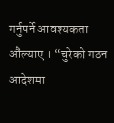गर्नुपर्ने आवश्यकता औंल्याए । “चुरेको गठन आदेशमा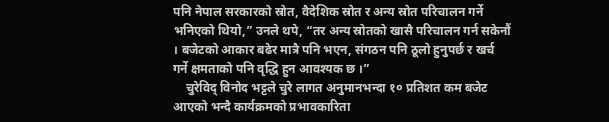पनि नेपाल सरकारको स्रोत, वैदेशिक स्रोत र अन्य स्रोत परिचालन गर्ने भनिएको थियो,” उनले थपे, “तर अन्य स्रोतको खासै परिचालन गर्न सकेनौं । बजेटको आकार बढेर मात्रै पनि भएन, संगठन पनि ठूलो हुनुपर्छ र खर्च गर्ने क्षमताको पनि वृद्धि हुन आवश्यक छ ।”
    चुरेविद् विनोद भट्टले चुरे लागत अनुमानभन्दा १० प्रतिशत कम बजेट आएको भन्दै कार्यक्रमको प्रभावकारिता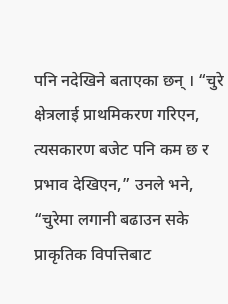पनि नदेखिने बताएका छन् । “चुरे क्षेत्रलाई प्राथमिकरण गरिएन, त्यसकारण बजेट पनि कम छ र प्रभाव देखिएन,” उनले भने, “चुरेमा लगानी बढाउन सके प्राकृतिक विपत्तिबाट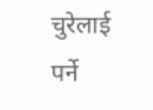चुरेलाई पर्ने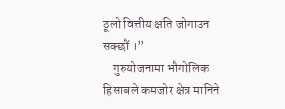ठूलो वित्तीय क्षति जोगाउन सक्छौं ।”
    गुरुयोजनामा भौगोलिक हिसाबले कमजोर क्षेत्र मानिने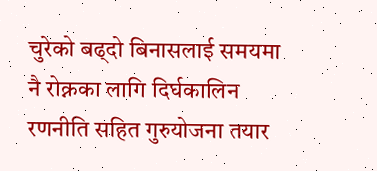चुरेको बढ्दो बिनासलाई समयमा नै रोक्नका लागि दिर्घकालिन रणनीति सहित गुरुयोजना तयार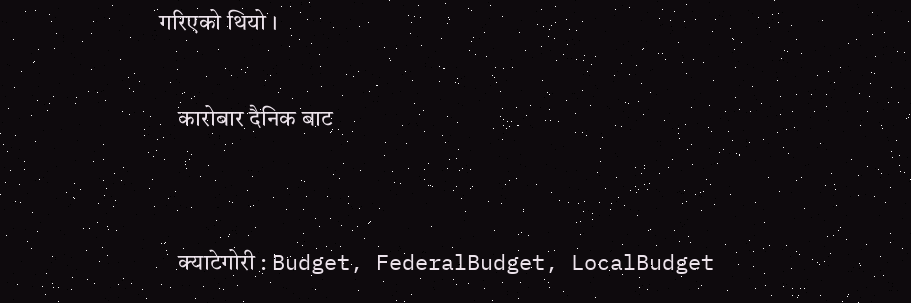गरिएको थियो ।

    कारोबार दैनिक बाट


    क्याटेगोरी : Budget, FederalBudget, LocalBudget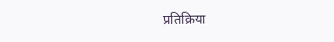प्रतिक्रिया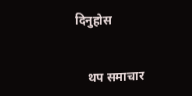दिनुहोस


    थप समाचार